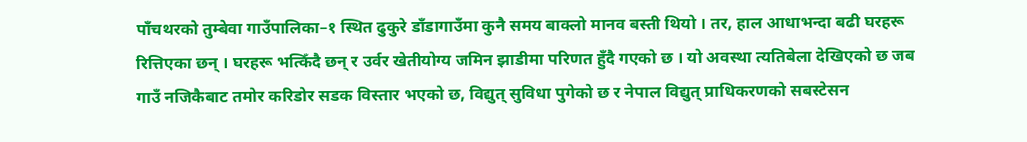पाँचथरको तुम्बेवा गाउँपालिका–१ स्थित ढुकुरे डाँडागाउँमा कुनै समय बाक्लो मानव बस्ती थियो । तर, हाल आधाभन्दा बढी घरहरू रित्तिएका छन् । घरहरू भत्किँदै छन् र उर्वर खेतीयोग्य जमिन झाडीमा परिणत हुँदै गएको छ । यो अवस्था त्यतिबेला देखिएको छ जब गाउँ नजिकैबाट तमोर करिडोर सडक विस्तार भएको छ, विद्युत् सुविधा पुगेको छ र नेपाल विद्युत् प्राधिकरणको सबस्टेसन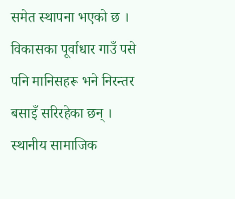समेत स्थापना भएको छ । विकासका पूर्वाधार गाउँ पसे पनि मानिसहरू भने निरन्तर बसाइँ सरिरहेका छन् ।
स्थानीय सामाजिक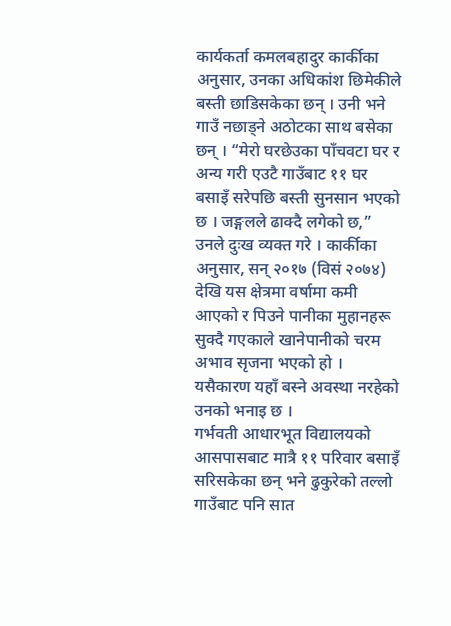कार्यकर्ता कमलबहादुर कार्कीका अनुसार, उनका अधिकांश छिमेकीले बस्ती छाडिसकेका छन् । उनी भने गाउँ नछाड्ने अठोटका साथ बसेका छन् । “मेरो घरछेउका पाँचवटा घर र अन्य गरी एउटै गाउँबाट ११ घर बसाइँ सरेपछि बस्ती सुनसान भएको छ । जङ्गलले ढाक्दै लगेको छ,” उनले दुःख व्यक्त गरे । कार्कीका अनुसार, सन् २०१७ (विसं २०७४) देखि यस क्षेत्रमा वर्षामा कमी आएको र पिउने पानीका मुहानहरू सुक्दै गएकाले खानेपानीको चरम अभाव सृजना भएको हो । यसैकारण यहाँ बस्ने अवस्था नरहेको उनको भनाइ छ ।
गर्भवती आधारभूत विद्यालयको आसपासबाट मात्रै ११ परिवार बसाइँ सरिसकेका छन् भने ढुकुरेको तल्लो गाउँबाट पनि सात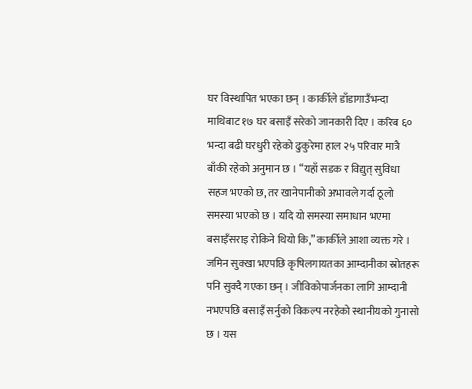घर विस्थापित भएका छन् । कार्कीले डाँडागाउँभन्दा माथिबाट १७ घर बसाइँ सरेको जानकारी दिए । करिब ६० भन्दा बढी घरधुरी रहेको ढुकुरेमा हाल २५ परिवार मात्रै बाँकी रहेको अनुमान छ । “यहाँ सडक र विद्युत् सुविधा सहज भएको छ, तर खानेपानीको अभावले गर्दा ठूलो समस्या भएको छ । यदि यो समस्या समाधान भएमा बसाइँसराइ रोकिने थियो कि,” कार्कीले आशा व्यक्त गरे ।
जमिन सुक्खा भएपछि कृषिलगायतका आम्दानीका स्रोतहरू पनि सुक्दै गएका छन् । जीविकोपार्जनका लागि आम्दानी नभएपछि बसाइँ सर्नुको विकल्प नरहेको स्थानीयको गुनासो छ । यस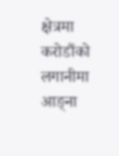क्षेत्रमा करोडौंको लगानीमा आङ्ना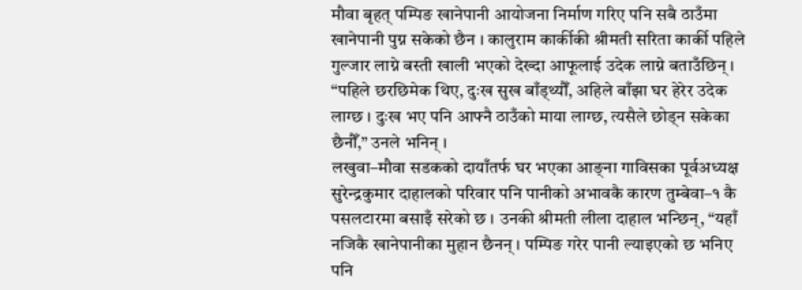मौवा बृहत् पम्पिङ खानेपानी आयोजना निर्माण गरिए पनि सबै ठाउँमा खानेपानी पुग्न सकेको छैन । कालुराम कार्कीकी श्रीमती सरिता कार्की पहिले गुल्जार लाग्ने बस्ती खाली भएको देख्दा आफूलाई उदेक लाग्ने बताउँछिन् । “पहिले छरछिमेक थिए, दुःख सुख बाँड्थ्यौँ, अहिले बाँझा घर हेरेर उदेक लाग्छ । दुःख भए पनि आफ्नै ठाउँको माया लाग्छ, त्यसैले छोड्न सकेका छैनौँ,” उनले भनिन् ।
लखुवा–मौवा सडकको दायाँतर्फ घर भएका आङ्ना गाविसका पूर्वअध्यक्ष सुरेन्द्रकुमार दाहालको परिवार पनि पानीको अभावकै कारण तुम्बेवा–१ कै पसलटारमा बसाइँ सरेको छ । उनकी श्रीमती लीला दाहाल भन्छिन्, “यहाँ नजिकै खानेपानीका मुहान छैनन् । पम्पिङ गरेर पानी ल्याइएको छ भनिए पनि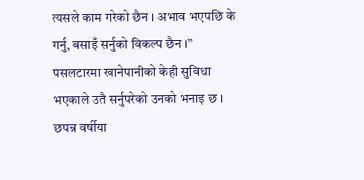त्यसले काम गरेको छैन । अभाव भएपछि के गर्नु, बसाइँ सर्नुको विकल्प छैन ।” पसलटारमा खानेपानीको केही सुविधा भएकाले उतै सर्नुपरेको उनको भनाइ छ ।
छपन्न वर्षीया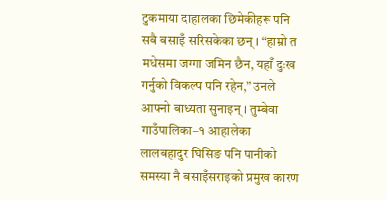टुकमाया दाहालका छिमेकीहरू पनि सबै बसाइँ सरिसकेका छन् । “हाम्रो त मधेसमा जग्गा जमिन छैन, यहाँ दुःख गर्नुको विकल्प पनि रहेन,” उनले आफ्नो बाध्यता सुनाइन् । तुम्बेवा गाउँपालिका–१ आहालेका लालबहादुर घिसिङ पनि पानीको समस्या नै बसाइँसराइको प्रमुख कारण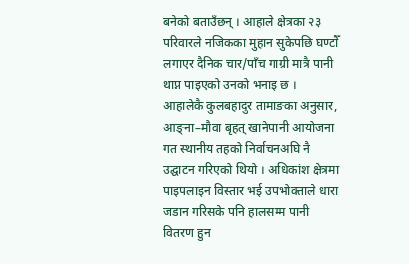बनेको बताउँछन् । आहाले क्षेत्रका २३ परिवारले नजिकका मुहान सुकेपछि घण्टौँ लगाएर दैनिक चार/पाँच गाग्री मात्रै पानी थाप्न पाइएको उनको भनाइ छ ।
आहालेकै कुलबहादुर तामाङका अनुसार, आङ्ना–मौवा बृहत् खानेपानी आयोजना गत स्थानीय तहको निर्वाचनअघि नै उद्घाटन गरिएको थियो । अधिकांश क्षेत्रमा पाइपलाइन विस्तार भई उपभोक्ताले धारा जडान गरिसके पनि हालसम्म पानी वितरण हुन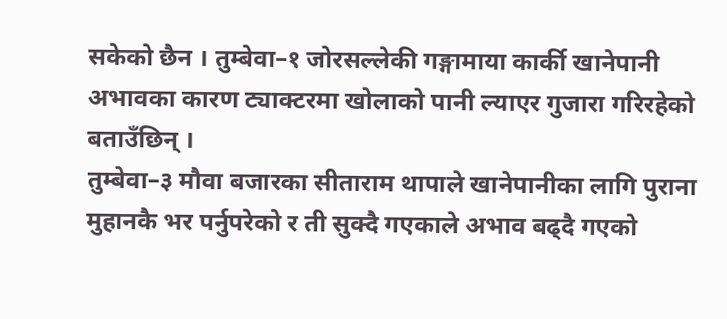सकेको छैन । तुम्बेवा–१ जोरसल्लेकी गङ्गामाया कार्की खानेपानी अभावका कारण ट्याक्टरमा खोलाको पानी ल्याएर गुजारा गरिरहेको बताउँछिन् ।
तुम्बेवा–३ मौवा बजारका सीताराम थापाले खानेपानीका लागि पुराना मुहानकै भर पर्नुपरेको र ती सुक्दै गएकाले अभाव बढ्दै गएको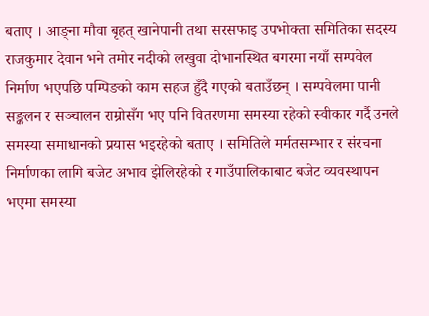बताए । आङ्ना मौवा बृहत् खानेपानी तथा सरसफाइ उपभोक्ता समितिका सदस्य राजकुमार देवान भने तमोर नदीको लखुवा दोभानस्थित बगरमा नयाँ सम्पवेल निर्माण भएपछि पम्पिङको काम सहज हुँदै गएको बताउँछन् । सम्पवेलमा पानी सङ्कलन र सञ्चालन राम्रोसँग भए पनि वितरणमा समस्या रहेको स्वीकार गर्दै उनले समस्या समाधानको प्रयास भइरहेको बताए । समितिले मर्मतसम्भार र संरचना निर्माणका लागि बजेट अभाव झेलिरहेको र गाउँपालिकाबाट बजेट व्यवस्थापन भएमा समस्या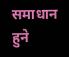समाधान हुने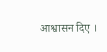आश्वासन दिए ।